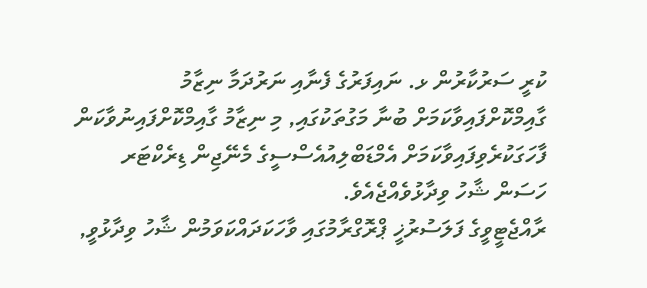ކުރީ ސަރުކާރުން ޅ. ނައިފަރުގެ ފެނާއި ނަރުދަމާ ނިޒާމު ގާއިމްކޮށްފައިވާކަމަށް ބުނާ މަގުތަކުގައި, މި ނިޒާމު ގާއިމްކޮށްފައިނުވާކަން ފާހަގަކުރެވިފައިވާކަމަށް އެމްޑަބްލިއުއެސްސީގެ މެނޭޖިން ޑިރެކްޓަރ ހަސަން ޝާހު ވިދާޅުވެއްޖެއެވެ.
ރާއްޖެޓީވީގެ ފަލަސުރުޚީ ޕްރޮގްރާމުގައި ވާހަކަދައްކަވަމުން ޝާހު ވިދާޅުވީ,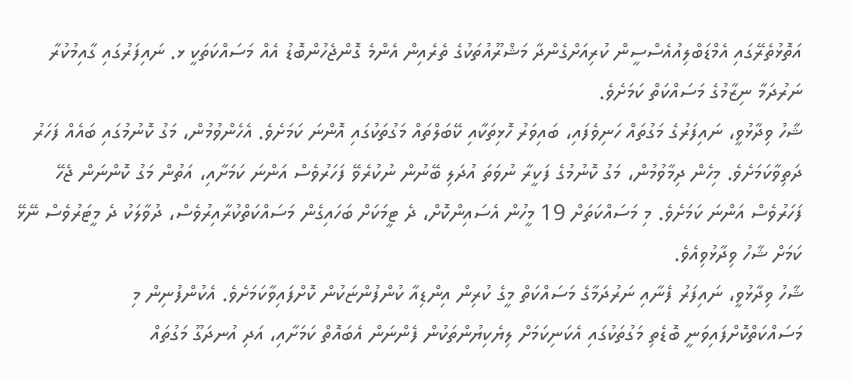އަތޮޅުތެރޭގައި އެމްޑަބްލިއުއެސްސީން ކުރިއަށްގެންދާ މަޝްރޫއުތަކުގެ ތެރެއިން އެންމެ ގޮންޖެހުންބޮޑު އެއް މަސައްކަތަކީ ޅ. ނައިފަރުގައި ގާއިމުކުރާ ނަރުދަމާ ނިޒާމުގެ މަސައްކަތް ކަމަށެވެ.
ޝާހު ވިދާޅުވީ، ނައިފަރުގެ މަގުތައް ހަނިވެފައި، ބައިވަރު ހޮޅިތަކާއި ކޭބަލްތައް މަގުތަކުގައި އޮންނަ ކަމަށެވެ. އެހެންވުމުން، މަގު ކޮނުމުގައި ބައެއް ފަހަރު ދަތިވާކަމަށެވެ. މިހެން ދިމާވުމުން، މަގު ކޮނުމުގެ ފަކީރާ ނުވަތަ އުދަލި ބޭނުން ނުކުރެވޭ ފަހަރުވެސް އަންނަ ކަމަށާއި، އަތުން މަގު ކޮންނަން ޖެހޭ ފަހަރުވެސް އަންނަ ކަމަށެވެ. މި މަސައްކަތަށް 19 މީހުން އެސައިންކޮށް، ދެ ޓީމަކަށް ބަހައިގެން މަސައްކަތްކުރާއިރުވެސް، ދުވާލަކު ދެ މީޓަރުވެސް ނޭޅޭ ކަމަށް ޝާހު ވިދާޅުވިއެވެ.
ޝާހު ވިދާޅުވީ، ނައިފަރު ފެނާއި ނަރުދަމާގެ މަސައްކަތް މީގެ ކުރިން އިންޑިއާ ކުންފުންޏަކުން ކޮށްފައިވާކަމަށެވެ. އެކުންފުނިން މި މަސައްކަތްކޮށްފައިވަނީ ބޮޑެތި މަގުތަކުގައި އެކަނިކަމަށް ލިޔެކިޔުންތަކުން ފެންނަން އެބައޮތް ކަމަށާއި، އަދި އުނދަގޫ މަގުތައް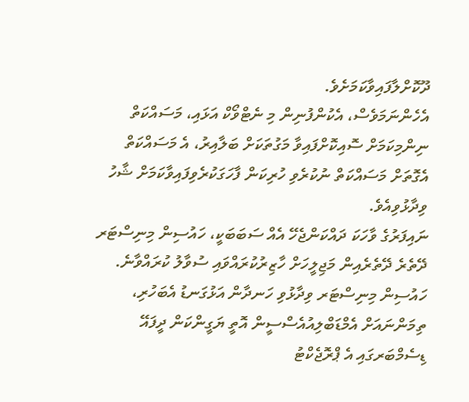ދޫކޮށްލާފައިވާކަމަށެވެ.
އެހެންނަމަވެސް، އެކުންފުނިން މި ނެޓްވޯކް އަޅައި، މަސައްކަތް ނިންމިކަމަށް ސޮއިކޮށްފައިވާ މަގުތަކަށް ބަލާއިރު، އެ މަސައްކަތް އެގޮތަށް މަސައްކަތް ނުކުރެވި ހުރިކަން ފާހަގަކުރެވިފައިވާކަމަށް ޝާހު ވިދާޅުވިއެވެ.
ނައިފަރުގެ ވާހަކަ ދައްކަންޖެހޭ އެއް ސަބަބަކީ، ހައުސިން މިނިސްޓަރ ދޭތެރެ ދޭތެރެއިން މަޖިލީހަށް ހާޒިރުކުރައްވައި ސުވާލު ކުރައްވާނެ. ހައުސިން މިނިސްޓަރ ވިދާޅުވި ހަނދާން އަޅުގަނޑު އެބަހުރި، ތިމަންނައަށް އެމްޑަބްލިއުއެސްސީން އޮތީ ޔަގީންކަން ދީފައޭ ޑިސެމްބަރގައި އެ ޕްރޮޖެކްޓު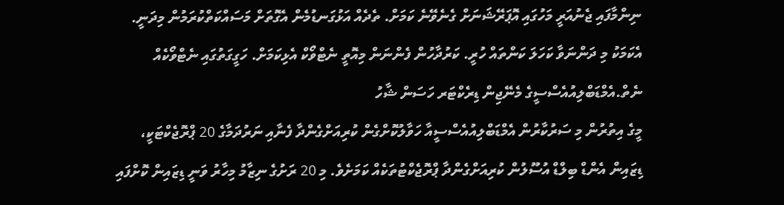ނިންމާފައި ޖެނުއަރީ މަހުގައި އޮޕަރޭޝަނަށް ގެނެވޭނެ ކަމަށް. ތެދެއް އަޅުގަނޑުމެން އެގޮތަށް މަސައްކަތްކުރަމުން މިދަނީ. އެކަމަކު މި ދަންނަވާ ކަހަލަ ކަންތައް ހުރީ. ކަރުދާހުން ފެންނަން މިއޮތީ ނެޓްވޯކް އެޅިކަމަށް. ހަގީގަތުގައި ނެޓްވޯކެއް ނެތް.އެމްޑަބްލިއުއެސްސީގެ މެނޭޖިން ޑިރެކްޓަރ ހަސަން ޝާހު
މީގެ އިތުރުން މި ސަރުކާރުން އެމްޑަބްލިއުއެސްސީއާ ހަވާލުކޮށްގެން ކުރިއަށްގެންދާ ފެނާއި ނަރުދަމާގެ 20 ޕްރޮޖެކްޓަކީ، ޑިޒައިން އެންޑް ބިލްޑް އުސޫލުން ކުރިއަށްގެންދާ ޕްރޮޖެކްޓުތަކެއް ކަމަށެވެ. މި 20 ރަށުގެ ނިޒާމު މިހާރު ވަނީ ޑިޒައިން ކޮށްފައި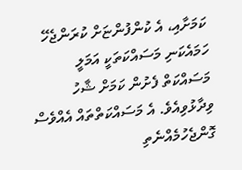ކަމަށާއި، އެ ކުންފުންޏަށް ކުރަންޖެހޭ ހަމައެކަނި މަސައްކަތަކީ އަމަލީ މަސައްކަތް ފެށުން ކަމަށް ޝާހު ވިދާޅުވިއެވެ. އެ މަސައްކަތްތައް އެއްވެސް ގޮންޖެހުމެއްނެތި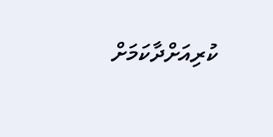ކުރިއަށްދާކަމަށް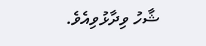ޝާހު ވިދާޅުވިއެވެ.